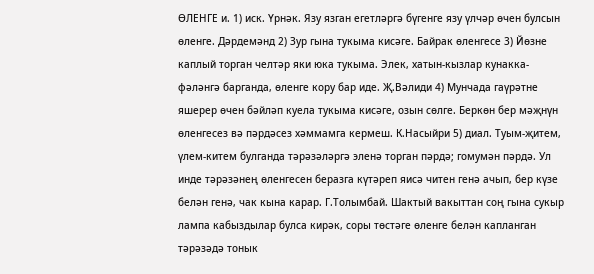ӨЛЕНГЕ и. 1) иск. Үрнәк. Язу язган егетләргә бүгенге язу үлчәр өчен булсын өленге. Дәрдемәнд 2) Зур гына тукыма кисәге. Байрак өленгесе 3) Йөзне каплый торган челтәр яки юка тукыма. Элек, хатын-кызлар кунакка-фәләнгә барганда, өленге кору бар иде. Җ.Вәлиди 4) Мунчада гаүрәтне яшерер өчен бәйләп куела тукыма кисәге, озын сөлге. Беркөн бер мәҗнүн өленгесез вә пәрдәсез хәммамга кермеш. К.Насыйри 5) диал. Туым-җитем, үлем-китем булганда тәрәзәләргә эленә торган пәрдә; гомумән пәрдә. Ул инде тәрәзәнең өленгесен беразга күтәреп яисә читен генә ачып, бер күзе белән генә, чак кына карар. Г.Толымбай. Шактый вакыттан соң гына сукыр лампа кабыздылар булса кирәк, соры төстәге өленге белән капланган тәрәзәдә тонык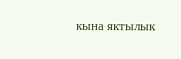кына яктылык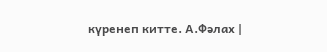күренеп китте. А.Фәлах |